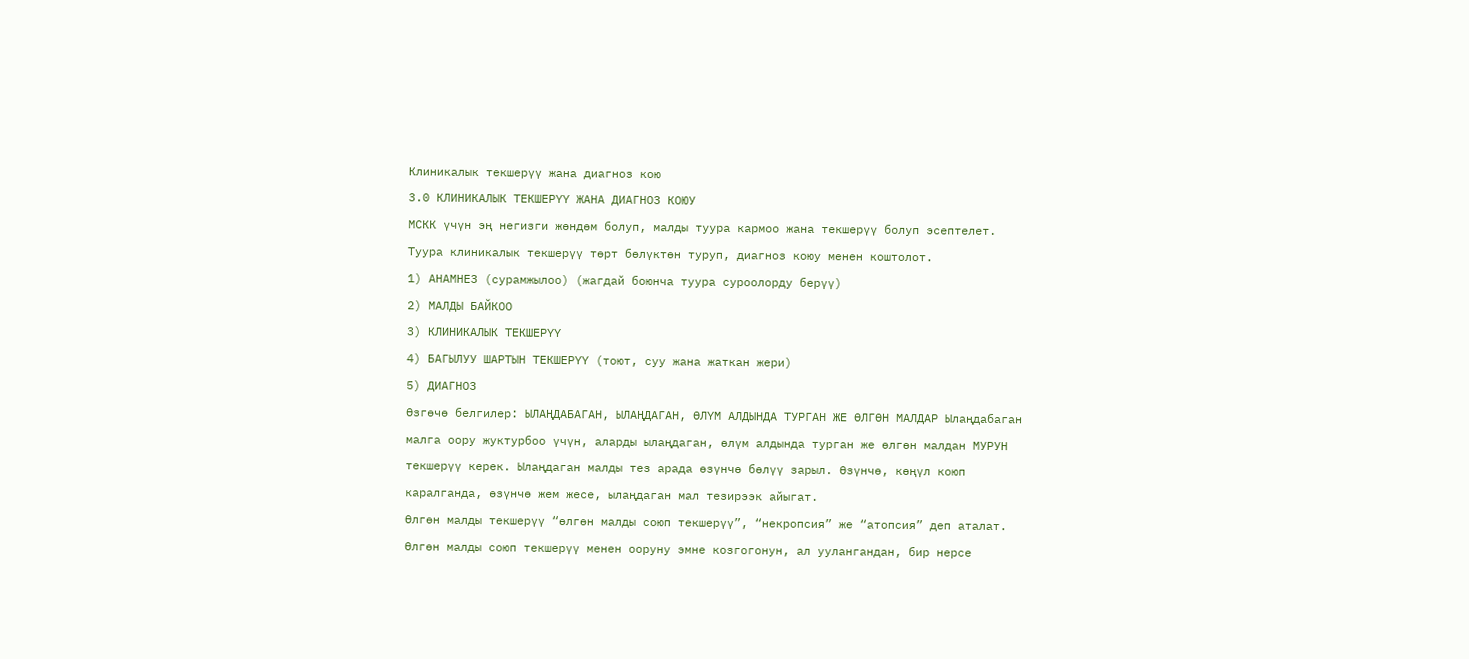Клиникалык текшерүү жана диагноз кою
3.0 КЛИНИКАЛЫК ТЕКШЕРҮҮ ЖАНА ДИАГНОЗ КОЮУ
МСКК үчүн эң негизги жөндөм болуп, малды туура кармоо жана текшерүү болуп эсептелет. Туура клиникалык текшерүү төрт бөлүктөн туруп, диагноз коюу менен коштолот.
1) АНАМНЕЗ (сурамжылоо) (жагдай боюнча туура суроолорду берүү)
2) МАЛДЫ БАЙКОО
3) КЛИНИКАЛЫК ТЕКШЕРҮҮ
4) БАГЫЛУУ ШАРТЫН ТЕКШЕРҮҮ (тоют, суу жана жаткан жери)
5) ДИАГНОЗ
Өзгөчө белгилер: ЫЛАҢДАБАГАН, ЫЛАҢДАГАН, ӨЛҮМ АЛДЫНДА ТУРГАН ЖЕ ӨЛГӨН МАЛДАР Ылаңдабаган малга оору жуктурбоо үчүн, аларды ылаңдаган, өлүм алдында турган же өлгөн малдан МУРУН текшерүү керек. Ылаңдаган малды тез арада өзүнчө бөлүү зарыл. Өзүнчө, көңүл коюп каралганда, өзүнчө жем жесе, ылаңдаган мал тезирээк айыгат.
Өлгөн малды текшерүү “өлгөн малды союп текшерүү”, “некропсия” же “атопсия” деп аталат. Өлгөн малды союп текшерүү менен ооруну эмне козгогонун, ал уулангандан, бир нерсе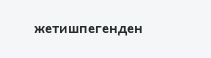жетишпегенден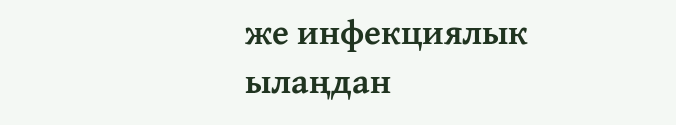же инфекциялык ылаңдан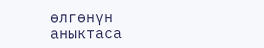өлгөнүн аныктаса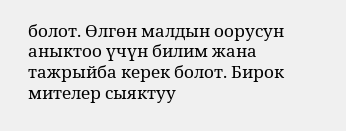болот. Өлгөн малдын оорусун аныктоо үчүн билим жана тажрыйба керек болот. Бирок мителер сыяктуу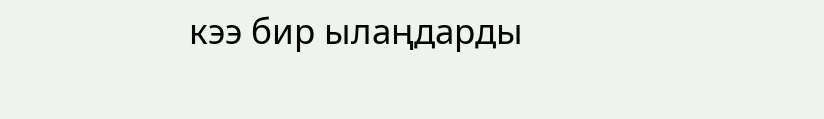кээ бир ылаңдарды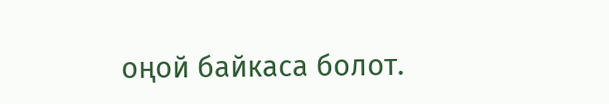оңой байкаса болот.